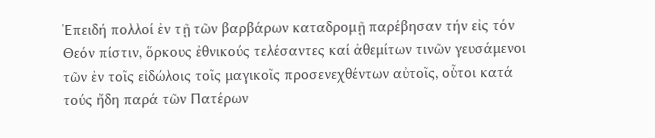Ἐπειδή πολλοί ἐν τῇ τῶν βαρβάρων καταδρομῇ παρέβησαν τήν εἰς τόν Θεόν πίστιν, ὅρκους ἐθνικούς τελέσαντες καί ἀθεμίτων τινῶν γευσάμενοι τῶν ἐν τοῖς εἰδώλοις τοῖς μαγικοῖς προσενεχθέντων αὐτοῖς, οὗτοι κατά τούς ἤδη παρά τῶν Πατέρων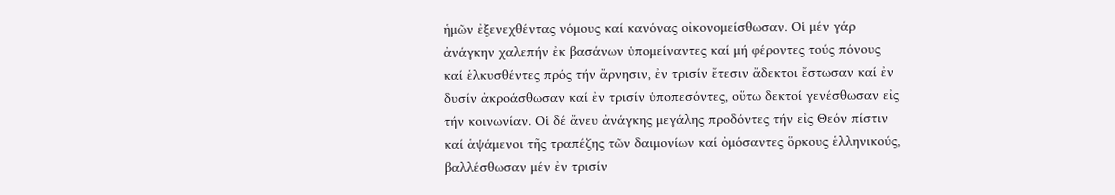ἡμῶν ἐξενεχθέντας νόμους καί κανόνας οἰκονομείσθωσαν. Οἱ μέν γάρ ἀνάγκην χαλεπήν ἐκ βασάνων ὑπομείναντες καί μή φέροντες τούς πόνους καί ἑλκυσθέντες πρός τήν ἄρνησιν, ἐν τρισίν ἔτεσιν ἄδεκτοι ἔστωσαν καί ἐν δυσίν ἀκροάσθωσαν καί ἐν τρισίν ὑποπεσόντες, οὕτω δεκτοί γενέσθωσαν εἰς τήν κοινωνίαν. Οἱ δέ ἄνευ ἀνάγκης μεγάλης προδόντες τήν εἰς Θεόν πίστιν καί ἁψάμενοι τῆς τραπέζης τῶν δαιμονίων καί ὀμόσαντες ὅρκους ἑλληνικούς, βαλλέσθωσαν μέν ἐν τρισίν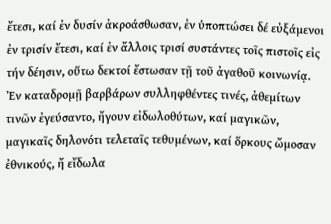ἔτεσι, καί ἐν δυσίν ἀκροάσθωσαν, ἐν ὑποπτώσει δέ εὐξάμενοι ἐν τρισίν ἔτεσι, καί ἐν ἄλλοις τρισί συστάντες τοῖς πιστοῖς εἰς τήν δέησιν, οὕτω δεκτοί ἔστωσαν τῇ τοῦ ἀγαθοῦ κοινωνίᾳ.
Ἐν καταδρομῇ βαρβάρων συλληφθέντες τινές, ἀθεμίτων τινῶν ἐγεύσαντο, ἤγουν εἰδωλοθύτων, καί μαγικῶν, μαγικαῖς δηλονότι τελεταῖς τεθυμένων, καί ὅρκους ὤμοσαν ἐθνικούς, ἤ εἴδωλα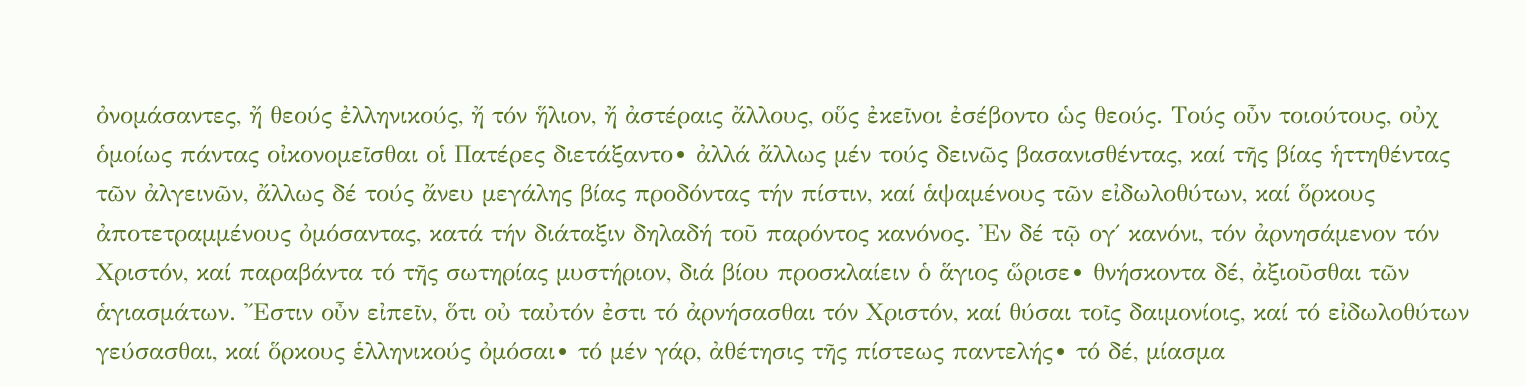ὀνομάσαντες, ἤ θεούς ἐλληνικούς, ἤ τόν ἥλιον, ἤ ἀστέραις ἄλλους, οὕς ἐκεῖνοι ἐσέβοντο ὡς θεούς. Τούς οὖν τοιούτους, οὐχ ὁμοίως πάντας οἰκονομεῖσθαι οἱ Πατέρες διετάξαντο∙ ἀλλά ἄλλως μέν τούς δεινῶς βασανισθέντας, καί τῆς βίας ἡττηθέντας τῶν ἀλγεινῶν, ἄλλως δέ τούς ἄνευ μεγάλης βίας προδόντας τήν πίστιν, καί ἁψαμένους τῶν εἰδωλοθύτων, καί ὅρκους ἀποτετραμμένους ὀμόσαντας, κατά τήν διάταξιν δηλαδή τοῦ παρόντος κανόνος. Ἐν δέ τῷ ογ΄ κανόνι, τόν ἀρνησάμενον τόν Χριστόν, καί παραβάντα τό τῆς σωτηρίας μυστήριον, διά βίου προσκλαίειν ὁ ἅγιος ὥρισε∙ θνήσκοντα δέ, ἀξιοῦσθαι τῶν ἁγιασμάτων. Ἔστιν οὖν εἰπεῖν, ὅτι οὐ ταὐτόν ἐστι τό ἀρνήσασθαι τόν Χριστόν, καί θύσαι τοῖς δαιμονίοις, καί τό εἰδωλοθύτων γεύσασθαι, καί ὅρκους ἑλληνικούς ὀμόσαι∙ τό μέν γάρ, ἀθέτησις τῆς πίστεως παντελής∙ τό δέ, μίασμα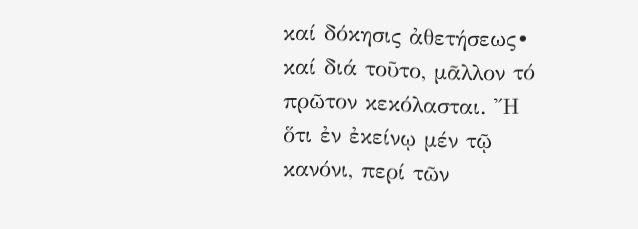καί δόκησις ἀθετήσεως∙ καί διά τοῦτο, μᾶλλον τό πρῶτον κεκόλασται. Ἤ ὅτι ἐν ἐκείνῳ μέν τῷ κανόνι, περί τῶν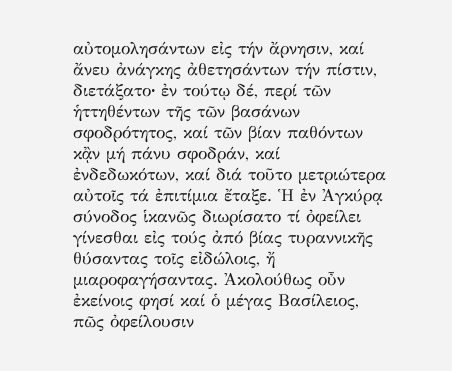αὐτομολησάντων εἰς τήν ἄρνησιν, καί ἄνευ ἀνάγκης ἀθετησάντων τήν πίστιν, διετάξατο∙ ἐν τούτῳ δέ, περί τῶν ἡττηθέντων τῆς τῶν βασάνων σφοδρότητος, καί τῶν βίαν παθόντων κᾂν μή πάνυ σφοδράν, καί ἐνδεδωκότων, καί διά τοῦτο μετριώτερα αὐτοῖς τά ἐπιτίμια ἔταξε. Ἡ ἐν Ἀγκύρᾳ σύνοδος ἱκανῶς διωρίσατο τί ὀφείλει γίνεσθαι εἰς τούς ἀπό βίας τυραννικῆς θύσαντας τοῖς εἰδώλοις, ἤ μιαροφαγήσαντας. Ἀκολούθως οὖν ἐκείνοις φησί καί ὁ μέγας Βασίλειος, πῶς ὀφείλουσιν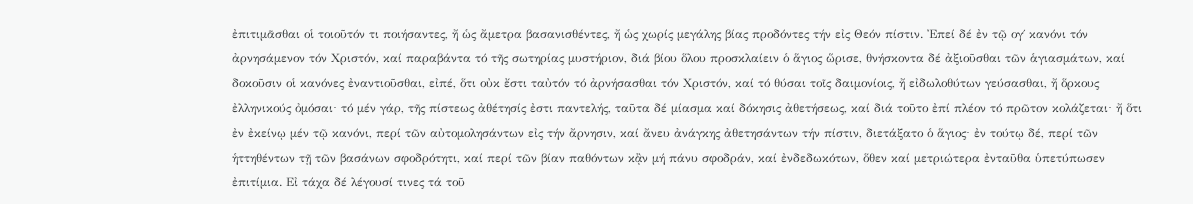ἐπιτιμᾶσθαι οἱ τοιοῦτόν τι ποιήσαντες, ἤ ὡς ἄμετρα βασανισθέντες, ἤ ὡς χωρίς μεγάλης βίας προδόντες τήν εἰς Θεόν πίστιν. Ἐπεί δέ ἐν τῷ ογ΄ κανόνι τόν ἀρνησάμενον τόν Χριστόν, καί παραβάντα τό τῆς σωτηρίας μυστήριον, διά βίου ὅλου προσκλαίειν ὁ ἅγιος ὥρισε, θνήσκοντα δέ ἀξιοῦσθαι τῶν ἁγιασμάτων, καί δοκοῦσιν οἱ κανόνες ἐναντιοῦσθαι, εἰπέ, ὅτι οὐκ ἔστι ταὐτόν τό ἀρνήσασθαι τόν Χριστόν, καί τό θύσαι τοῖς δαιμονίοις, ἤ εἰδωλοθύτων γεύσασθαι, ἤ ὅρκους ἐλληνικούς ὀμόσαι∙ τό μέν γάρ, τῆς πίστεως ἀθέτησίς ἐστι παντελής, ταῦτα δέ μίασμα καί δόκησις ἀθετήσεως, καί διά τοῦτο ἐπί πλέον τό πρῶτον κολάζεται∙ ἤ ὅτι ἐν ἐκείνῳ μέν τῷ κανόνι, περί τῶν αὐτομολησάντων εἰς τήν ἄρνησιν, καί ἄνευ ἀνάγκης ἀθετησάντων τήν πίστιν, διετάξατο ὁ ἅγιος∙ ἐν τούτῳ δέ, περί τῶν ἡττηθέντων τῇ τῶν βασάνων σφοδρότητι, καί περί τῶν βίαν παθόντων κᾂν μή πάνυ σφοδράν, καί ἐνδεδωκότων, ὅθεν καί μετριώτερα ἐνταῦθα ὑπετύπωσεν ἐπιτίμια. Εἰ τάχα δέ λέγουσί τινες τά τοῦ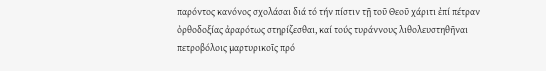παρόντος κανόνος σχολάσαι διά τό τήν πίστιν τῇ τοῦ Θεοῦ χάριτι ἐπί πέτραν ὀρθοδοξίας ἀραρότως στηρίζεσθαι, καί τούς τυράννους λιθολευστηθῆναι πετροβόλοις μαρτυρικοῖς πρό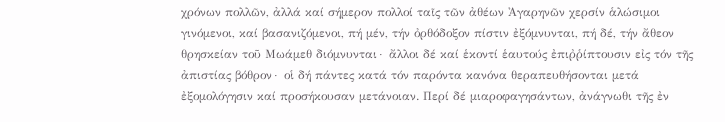χρόνων πολλῶν, ἀλλά καί σήμερον πολλοί ταῖς τῶν ἀθέων Ἀγαρηνῶν χερσίν ἁλώσιμοι γινόμενοι, καί βασανιζόμενοι, πή μέν, τήν ὀρθόδοξον πίστιν ἐξόμνυνται, πή δέ, τήν ἄθεον θρησκείαν τοῦ Μωάμεθ διόμνυνται∙ ἄλλοι δέ καί ἑκοντί ἑαυτούς ἐπιῤῥίπτουσιν εἰς τόν τῆς ἀπιστίας βόθρον∙ οἱ δή πάντες κατά τόν παρόντα κανόνα θεραπευθήσονται μετά ἐξομολόγησιν καί προσήκουσαν μετάνοιαν. Περί δέ μιαροφαγησάντων, ἀνάγνωθι τῆς ἐν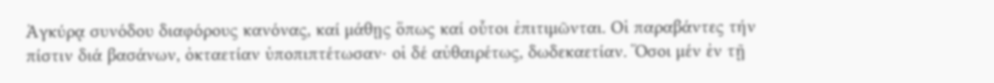Ἀγκύρᾳ συνόδου διαφόρους κανόνας, καί μάθῃς ὅπως καί οὗτοι ἐπιτιμῶνται. Οἱ παραβάντες τήν πίστιν διά βασάνων, ὀκταετίαν ὑποπιπτέτωσαν∙ οἱ δέ αὐθαιρέτως, δωδεκαετίαν. Ὅσοι μέν ἐν τῇ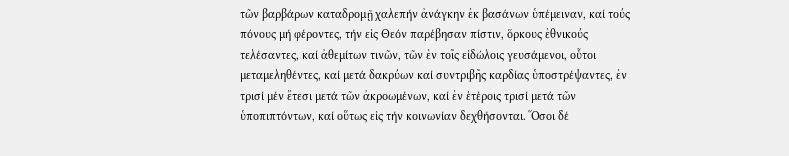τῶν βαρβάρων καταδρομῇ χαλεπήν ἀνάγκην ἐκ βασάνων ὑπέμειναν, καί τούς πόνους μή φέροντες, τήν εἰς Θεόν παρέβησαν πίστιν, ὅρκους ἐθνικούς τελέσαντες, καί ἀθεμίτων τινῶν, τῶν ἐν τοῖς εἰδώλοις γευσάμενοι, οὗτοι μεταμεληθέντες, καί μετά δακρύων καί συντριβῆς καρδίας ὑποστρέψαντες, ἐν τρισί μέν ἔτεσι μετά τῶν ἀκροωμένων, καί ἐν ἑτέροις τρισί μετά τῶν ὑποπιπτόντων, καί οὕτως εἰς τήν κοινωνίαν δεχθήσονται. Ὅσοι δέ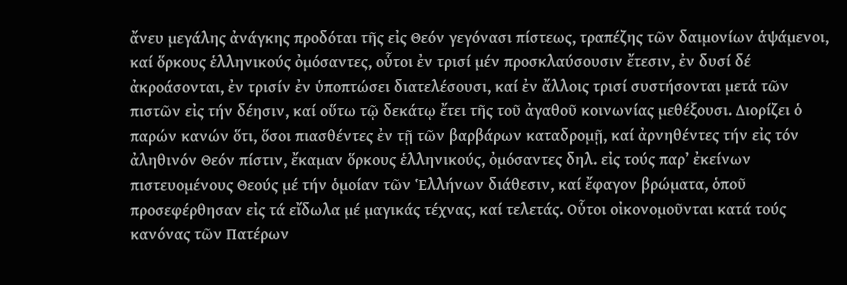ἄνευ μεγάλης ἀνάγκης προδόται τῆς εἰς Θεόν γεγόνασι πίστεως, τραπέζης τῶν δαιμονίων ἁψάμενοι, καί ὅρκους ἑλληνικούς ὀμόσαντες, οὗτοι ἐν τρισί μέν προσκλαύσουσιν ἔτεσιν, ἐν δυσί δέ ἀκροάσονται, ἐν τρισίν ἐν ὑποπτώσει διατελέσουσι, καί ἐν ἄλλοις τρισί συστήσονται μετἁ τῶν πιστῶν εἰς τήν δέησιν, καί οὕτω τῷ δεκάτῳ ἔτει τῆς τοῦ ἀγαθοῦ κοινωνίας μεθέξουσι. Διορίζει ὁ παρών κανών ὅτι, ὅσοι πιασθέντες ἐν τῇ τῶν βαρβάρων καταδρομῇ, καί ἀρνηθέντες τήν εἰς τόν ἀληθινόν Θεόν πίστιν, ἔκαμαν ὅρκους ἑλληνικούς, ὀμόσαντες δηλ. εἰς τούς παρ’ ἐκείνων πιστευομένους Θεούς μέ τήν ὁμοίαν τῶν Ἑλλήνων διάθεσιν, καί ἔφαγον βρώματα, ὁποῦ προσεφέρθησαν εἰς τά εἴδωλα μέ μαγικάς τέχνας, καί τελετάς. Οὗτοι οἰκονομοῦνται κατά τούς κανόνας τῶν Πατέρων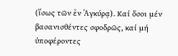(ἴσως τῶν ἐν Ἀγκύρᾳ). Καί ὅσοι μέν βασανισθέντες σφοδρῶς, καί μή ὑποφέροντες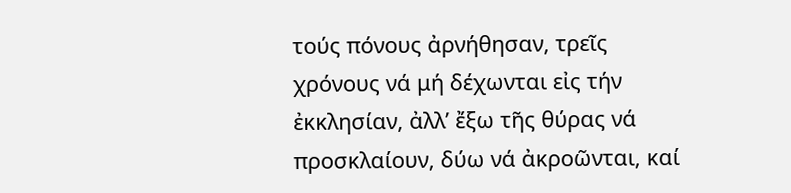τούς πόνους ἀρνήθησαν, τρεῖς χρόνους νά μή δέχωνται εἰς τήν ἐκκλησίαν, ἀλλ’ ἔξω τῆς θύρας νά προσκλαίουν, δύω νά ἀκροῶνται, καί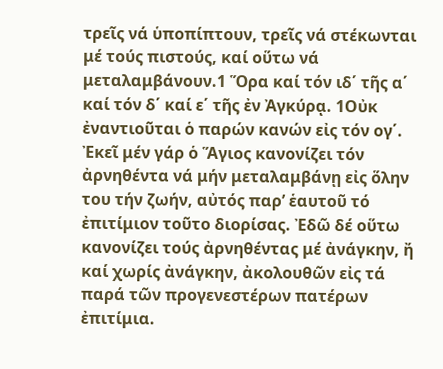τρεῖς νά ὑποπίπτουν, τρεῖς νά στέκωνται μέ τούς πιστούς, καί οὕτω νά μεταλαμβάνουν.1 Ὅρα καί τόν ιδ΄ τῆς α΄ καί τόν δ΄ καί ε΄ τῆς ἐν Ἀγκύρᾳ. 1Οὐκ ἐναντιοῦται ὁ παρών κανών εἰς τόν ογ΄. Ἐκεῖ μέν γάρ ὁ Ἅγιος κανονίζει τόν ἀρνηθέντα νά μήν μεταλαμβάνῃ εἰς ὅλην του τήν ζωήν, αὐτός παρ’ ἑαυτοῦ τό ἐπιτίμιον τοῦτο διορίσας. Ἐδῶ δέ οὕτω κανονίζει τούς ἀρνηθέντας μέ ἀνάγκην, ἤ καί χωρίς ἀνάγκην, ἀκολουθῶν εἰς τά παρά τῶν προγενεστέρων πατέρων ἐπιτίμια.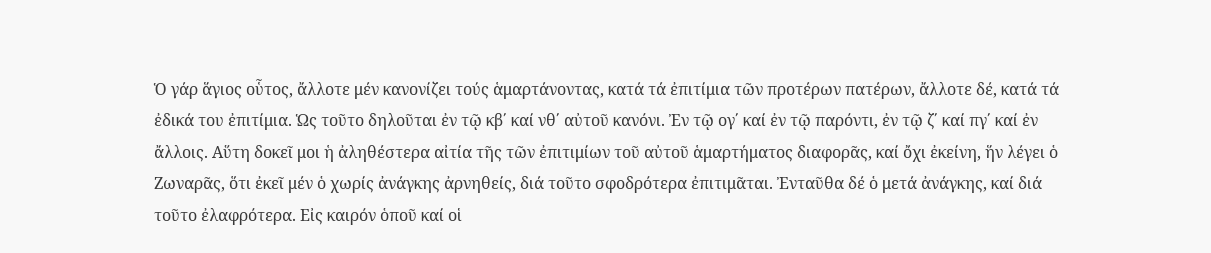Ὁ γάρ ἅγιος οὗτος, ἄλλοτε μέν κανονίζει τούς ἁμαρτάνοντας, κατά τά ἐπιτίμια τῶν προτέρων πατέρων, ἄλλοτε δέ, κατά τά ἐδικά του ἐπιτίμια. Ὡς τοῦτο δηλοῦται ἐν τῷ κβ΄ καί νθ΄ αὐτοῦ κανόνι. Ἐν τῷ ογ΄ καί ἐν τῷ παρόντι, ἐν τῷ ζ΄ καί πγ΄ καί ἐν ἄλλοις. Αὕτη δοκεῖ μοι ἡ ἀληθέστερα αἰτία τῆς τῶν ἐπιτιμίων τοῦ αὐτοῦ ἁμαρτήματος διαφορᾶς, καί ὄχι ἐκείνη, ἥν λέγει ὁ Ζωναρᾶς, ὅτι ἐκεῖ μέν ὁ χωρίς ἀνάγκης ἀρνηθείς, διά τοῦτο σφοδρότερα ἐπιτιμᾶται. Ἐνταῦθα δέ ὁ μετά ἀνάγκης, καί διά τοῦτο ἐλαφρότερα. Εἰς καιρόν ὁποῦ καί οἱ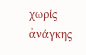χωρίς ἀνάγκης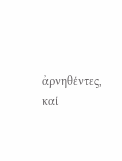ἀρνηθέντες, καί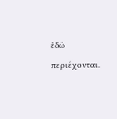ἐδῶ περιέχονται.